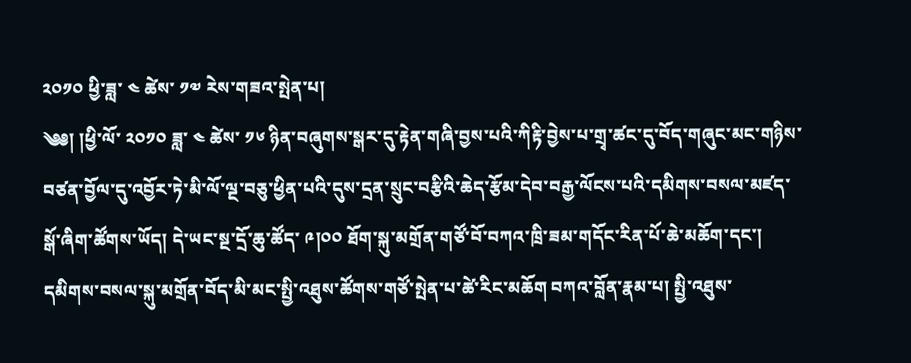༢༠༡༠ ཕྱི་ཟླ་ ༤ ཚེས་ ༡༧ རེས་གཟའ་སྤེན་པ།
༄༅། །ཕྱི་ལོ་ ༢༠༡༠ ཟླ་ ༤ ཚེས་ ༡༦ ཉིན་བཞུགས་སྒར་དུ་རྟེན་གཞི་བྱས་པའི་ཀིརྟི་བྱེས་པ་གྲྭ་ཚང་དུ་བོད་གཞུང་མང་གཉིས་བཙན་བྱོལ་དུ་འབྱོར་ཏེ་མི་ལོ་ལྔ་བཅུ་ཕྱིན་པའི་དུས་དྲན་སྲུང་བརྩིའི་ཆེད་རྩོམ་དེབ་བརྒྱ་ལོངས་པའི་དམིགས་བསལ་མཛད་སྒོ་ཞིག་ཚོགས་ཡོད། དེ་ཡང་སྔ་དྲོ་ཆུ་ཚོད་ ༩།༠༠ ཐོག་སྐུ་མགྲོན་གཙོ་བོ་བཀའ་ཁྲི་ཟམ་གདོང་རིན་པོ་ཆེ་མཆོག་དང་། དམིགས་བསལ་སྐུ་མགྲོན་བོད་མི་མང་སྤྱི་འཐུས་ཚོགས་གཙོ་སྤེན་པ་ཚེ་རིང་མཆོག བཀའ་བློན་རྣམ་པ། སྤྱི་འཐུས་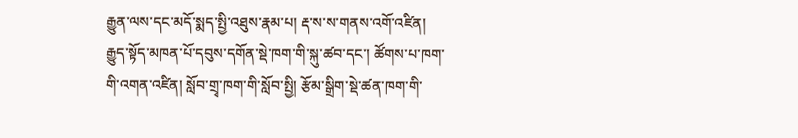རྒྱུན་ལས་དང་མདོ་སྨད་སྤྱི་འཐུས་རྣམ་པ། རྡ་ས་ས་གནས་འགོ་འཛིན། རྒྱུད་སྟོད་མཁན་པོ་དབུས་དགོན་སྡེ་ཁག་གི་སྐུ་ཚབ་དང་། ཚོགས་པ་ཁག་གི་འགན་འཛིན། སློབ་གྲྭ་ཁག་གི་སློབ་སྤྱི། རྩོམ་སྒྲིག་སྡེ་ཚན་ཁག་གི་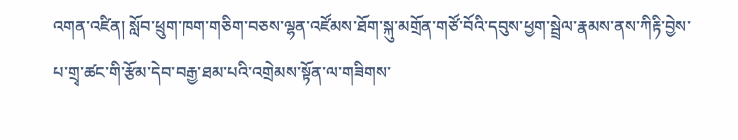འགན་འཛིན། སློབ་ཕྲུག་ཁག་གཅིག་བཅས་ལྷན་འཛོམས་ཐོག་སྐུ་མགྲོན་གཙོ་བོའི་དབུས་ཕྱག་སྦྲེལ་རྣམས་ནས་ཀིརྟི་བྱེས་པ་གྲྭ་ཚང་གི་རྩོམ་དེབ་བརྒྱ་ཐམ་པའི་འགྲེམས་སྟོན་ལ་གཟིགས་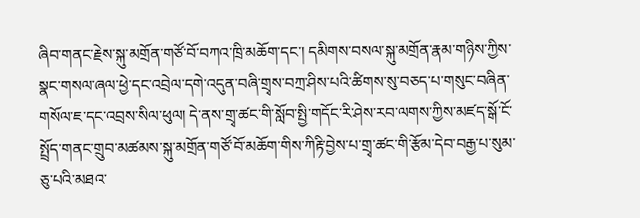ཞིབ་གནང་རྗེས་སྐུ་མགྲོན་གཙོ་བོ་བཀའ་ཁྲི་མཆོག་དང་། དམིགས་བསལ་སྐུ་མགྲོན་རྣམ་གཉིས་ཀྱིས་སྣང་གསལ་ཞལ་ཕྱེ་དང་འབྲེལ་དགེ་འདུན་བཞི་གྲྭས་བཀྲ་ཤིས་པའི་ཚིགས་སུ་བཅད་པ་གསུང་བཞིན་གསོལ་ཇ་དང་འབྲས་སིལ་ཕུལ། དེ་ནས་གྲྭ་ཚང་གི་སློབ་སྤྱི་གདོང་རི་ཤེས་རབ་ལགས་ཀྱིས་མཛད་སྒོ་ངོ་སྤྲོད་གནང་གྲུབ་མཚམས་སྐུ་མགྲོན་གཙོ་བོ་མཆོག་གིས་ཀིརྟི་བྱེས་པ་གྲྭ་ཚང་གི་རྩོམ་དེབ་བརྒྱ་པ་སུམ་ཅུ་པའི་མཐའ་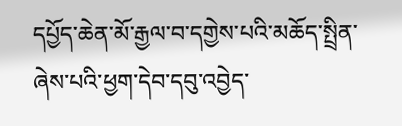དཔྱོད་ཆེན་མོ་རྒྱལ་བ་དགྱེས་པའི་མཆོད་སྤྲིན་ཞེས་པའི་ཕྱག་དེབ་དབུ་འབྱེད་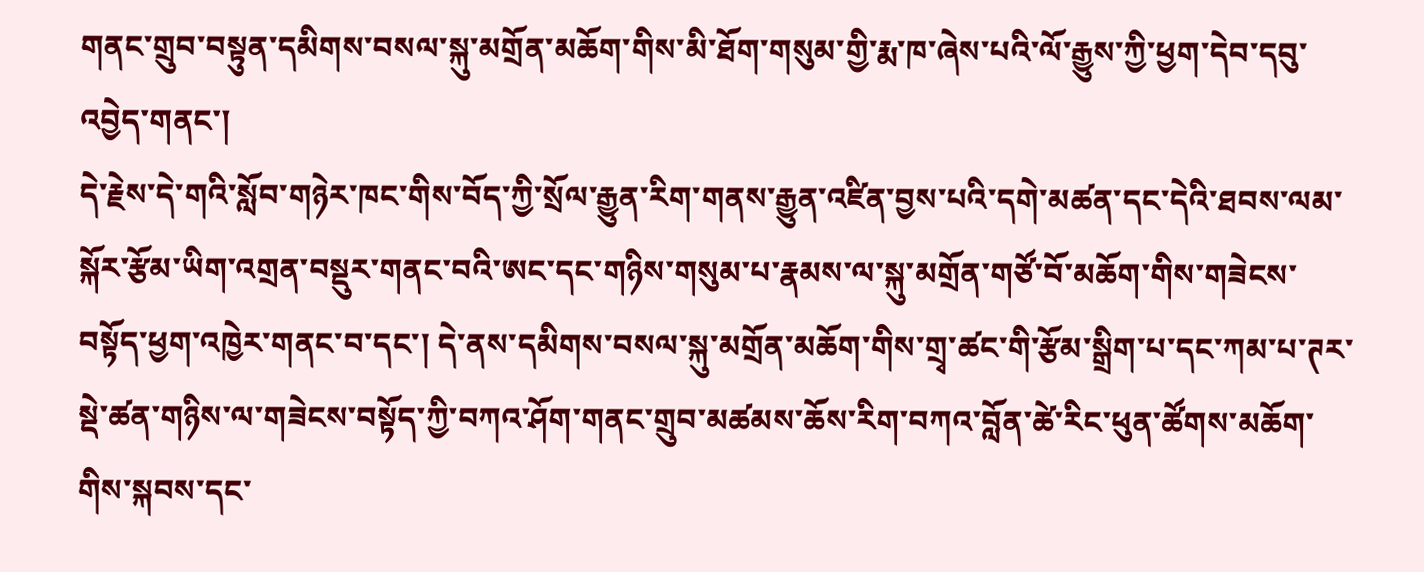གནང་གྲུབ་བསྟུན་དམིགས་བསལ་སྐུ་མགྲོན་མཆོག་གིས་མི་ཐོག་གསུམ་གྱི་རྨ་ཁ་ཞེས་པའི་ལོ་རྒྱུས་ཀྱི་ཕྱག་དེབ་དབུ་འབྱེད་གནང་།
དེ་རྗེས་དེ་གའི་སློབ་གཉེར་ཁང་གིས་བོད་ཀྱི་སྲོལ་རྒྱུན་རིག་གནས་རྒྱུན་འཛིན་བྱས་པའི་དགེ་མཚན་དང་དེའི་ཐབས་ལམ་སྐོར་རྩོམ་ཡིག་འགྲན་བསྡུར་གནང་བའི་ཨང་དང་གཉིས་གསུམ་པ་རྣམས་ལ་སྐུ་མགྲོན་གཙོ་བོ་མཆོག་གིས་གཟེངས་བསྟོད་ཕྱག་འཁྱེར་གནང་བ་དང་། དེ་ནས་དམིགས་བསལ་སྐུ་མགྲོན་མཆོག་གིས་གྲྭ་ཚང་གི་རྩོམ་སྒྲིག་པ་དང་ཀམ་པ་ཊར་སྡེ་ཚན་གཉིས་ལ་གཟེངས་བསྟོད་ཀྱི་བཀའ་ཤོག་གནང་གྲུབ་མཚམས་ཆོས་རིག་བཀའ་བློན་ཚེ་རིང་ཕུན་ཚོགས་མཆོག་གིས་སྐབས་དང་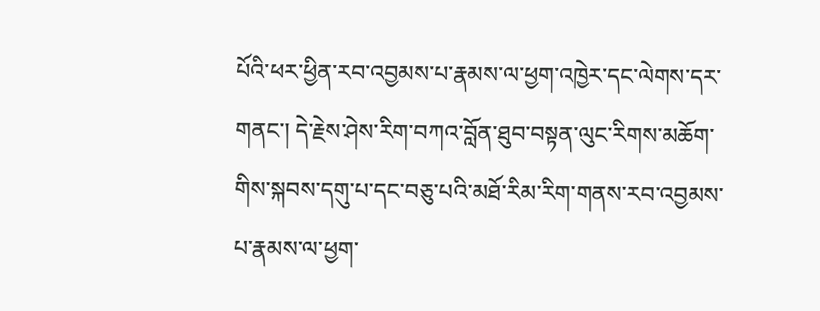པོའི་ཕར་ཕྱིན་རབ་འབྱམས་པ་རྣམས་ལ་ཕྱག་འཁྱེར་དང་ལེགས་དར་གནང་། དེ་རྗེས་ཤེས་རིག་བཀའ་བློན་ཐུབ་བསྟན་ལུང་རིགས་མཆོག་གིས་སྐབས་དགུ་པ་དང་བཅུ་པའི་མཐོ་རིམ་རིག་གནས་རབ་འབྱམས་པ་རྣམས་ལ་ཕྱག་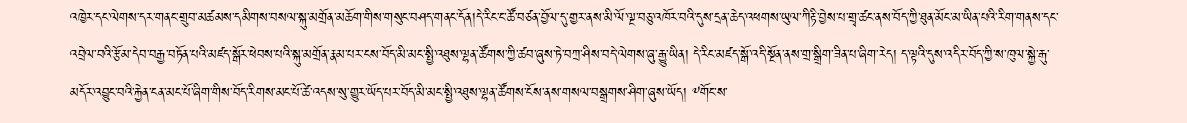འཁྱེར་དང་ལེགས་དར་གནང་གྲུབ་མཚམས་དམིགས་བསལ་སྐུ་མགྲོན་མཆོག་གིས་གསུང་བཤད་གནང་དོན།དེ་རིང་ང་ཚོ་བཙན་བྱོལ་དུ་གྱར་ནས་མི་ལོ་ལྔ་བཅུ་འཁོར་བའི་དུས་དྲན་ཆེད་འཕགས་ཡུལ་ཀིརྟི་བྱེས་པ་གྲྭ་ཚང་ནས་བོད་ཀྱི་ཐུན་མོང་མ་ཡིན་པའི་རིག་གནས་དང་འབྲེལ་བའི་རྩོམ་དེབ་བརྒྱ་བཏོན་པའི་མཛད་སྒོར་ཕེབས་པའི་སྐུ་མགྲོན་རྣམ་པར་ངས་བོད་མི་མང་སྤྱི་འཐུས་ལྷན་ཚོགས་ཀྱི་ཚབ་ཞུས་ཏེ་བཀྲ་ཤིས་བདེ་ལེགས་ཞུ་རྒྱུ་ཡིན། དེ་རིང་མཛད་སྒོ་འདི་སྔོན་ནས་གྲ་སྒྲིག་ཟིན་པ་ཞིག་རེད། ད་ལྟའི་དུས་འདིར་བོད་ཀྱི་ས་ཁུལ་སྐྱེ་རྒུ་མདོར་འབྱུང་བའི་རྐྱེན་ངན་མང་པོ་ཞིག་གིས་བོད་རིགས་མང་པོ་ཚེ་འདས་སུ་གྱུར་ཡོད་པར་བོད་མི་མང་སྤྱི་འཐུས་ལྷན་ཚོགས་ངོས་ནས་གསལ་བསྒྲགས་ཤིག་ཞུས་ཡོད། ༸གོང་ས་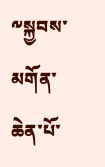༸སྐྱབས་མགོན་ཆེན་པོ་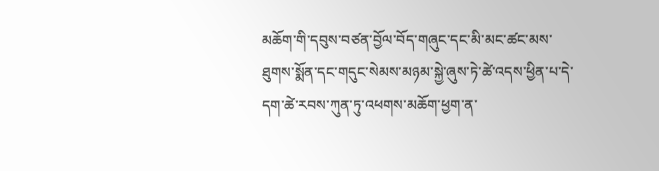མཆོག་གི་དབུས་བཙན་བྱོལ་བོད་གཞུང་དང་མི་མང་ཚང་མས་ཐུགས་སྨོན་དང་གདུང་སེམས་མཉམ་སྐྱེ་ཞུས་ཏེ་ཚེ་འདས་ཕྱིན་པ་དེ་དག་ཚེ་རབས་ཀུན་ཏུ་འཕགས་མཆོག་ཕྱག་ན་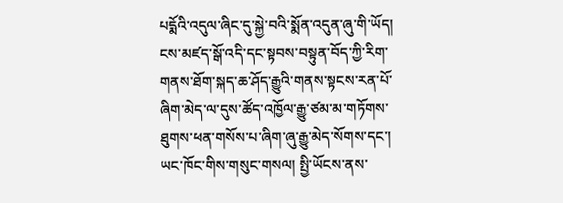པདྨོའི་འདུལ་ཞིང་དུ་སྐྱེ་བའི་སྨོན་འདུན་ཞུ་གི་ཡོད། ངས་མཛད་སྒོ་འདི་དང་སྟབས་བསྟུན་བོད་ཀྱི་རིག་གནས་ཐོག་སྐད་ཆ་ཤོད་རྒྱུའི་གནས་སྟངས་རན་པོ་ཞིག་མེད་ལ་དུས་ཚོད་འཁྱོལ་རྒྱུ་ཙམ་མ་གཏོགས་ཐུགས་ཕན་གསོས་པ་ཞིག་ཞུ་རྒྱུ་མེད་སོགས་དང་། ཡང་ཁོང་གིས་གསུང་གསལ། སྤྱི་ཡོངས་ནས་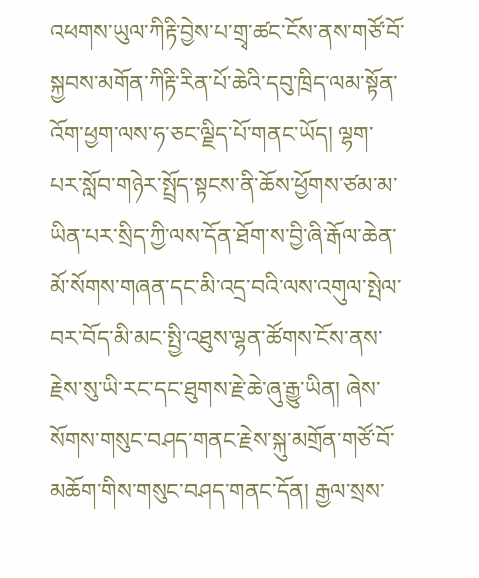འཕགས་ཡུལ་ཀིརྟི་བྱེས་པ་གྲྭ་ཚང་ངོས་ནས་གཙོ་བོ་སྐྱབས་མགོན་ཀིརྟི་རིན་པོ་ཆེའི་དབུ་ཁྲིད་ལམ་སྟོན་འོག་ཕྱག་ལས་ཧ་ཅང་ལྗིད་པོ་གནང་ཡོད། ལྷག་པར་སློབ་གཉེར་སྤྲོད་སྟངས་ནི་ཆོས་ཕྱོགས་ཙམ་མ་ཡིན་པར་སྲིད་ཀྱི་ལས་དོན་ཐོག་ས་བྱི་ཞི་རྒོལ་ཆེན་མོ་སོགས་གཞན་དང་མི་འདྲ་བའི་ལས་འགུལ་སྤེལ་བར་བོད་མི་མང་སྤྱི་འཐུས་ལྷན་ཚོགས་ངོས་ནས་རྗེས་སུ་ཡི་རང་དང་ཐུགས་རྗེ་ཆེ་ཞུ་རྒྱུ་ཡིན། ཞེས་སོགས་གསུང་བཤད་གནང་རྗེས་སྐུ་མགྲོན་གཙོ་བོ་མཆོག་གིས་གསུང་བཤད་གནང་དོན། རྒྱལ་སྲས་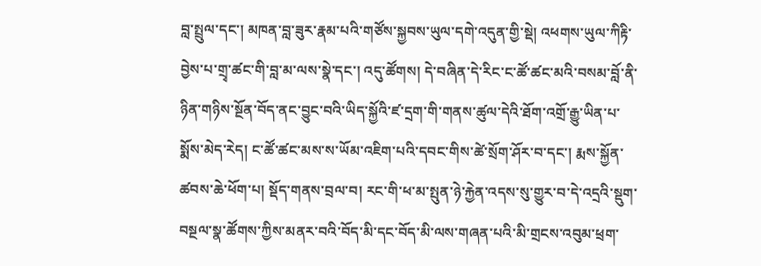བླ་སྤྲུལ་དང་། མཁན་བླ་ཟུར་རྣམ་པའི་གཙོས་སྐྱབས་ཡུལ་དགེ་འདུན་གྱི་སྡེ། འཕགས་ཡུལ་ཀིརྟི་བྱེས་པ་གྲྭ་ཚང་གི་བླ་མ་ལས་སྣེ་དང་། འདུ་ཚོགས། དེ་བཞིན་དེ་རིང་ང་ཚོ་ཚང་མའི་བསམ་བློ་ནི་ཉིན་གཉིས་སྔོན་བོད་ནང་བྱུང་བའི་ཡིད་སྐྱོའི་ཛ་དྲག་གི་གནས་ཚུལ་དེའི་ཐོག་འགྲོ་རྒྱུ་ཡིན་པ་སྨོས་མེད་རེད། ང་ཚོ་ཚང་མས་ས་ཡོམ་འཇིག་པའི་དབང་གིས་ཚེ་སྲོག་ཤོར་བ་དང་། རྨས་སྐྱོན་ཚབས་ཆེ་ཕོག་པ། སྡོད་གནས་བྲལ་བ། རང་གི་ཕ་མ་སྤུན་ཉེ་རྐྱེན་འདས་སུ་གྱུར་བ་དེ་འདྲའི་སྡུག་བསྔལ་སྣ་ཚོགས་ཀྱིས་མནར་བའི་བོད་མི་དང་བོད་མི་ལས་གཞན་པའི་མི་གྲངས་འབུམ་ཕྲག་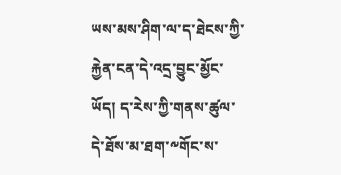ཡས་མས་ཤིག་ལ་ད་ཐེངས་ཀྱི་རྐྱེན་ངན་དེ་འདྲ་བྱུང་མྱོང་ཡོད། ད་རེས་ཀྱི་གནས་ཚུལ་དེ་ཐོས་མ་ཐག་༸གོང་ས་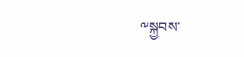༸སྐྱབས་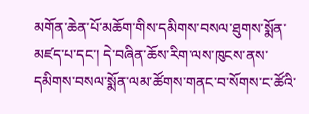མགོན་ཆེན་པོ་མཆོག་གིས་དམིགས་བསལ་ཐུགས་སྨོན་མཛད་པ་དང་། དེ་བཞིན་ཆོས་རིག་ལས་ཁུངས་ནས་དམིགས་བསལ་སྨོན་ལམ་ཚོགས་གནང་བ་སོགས་ང་ཚོའི་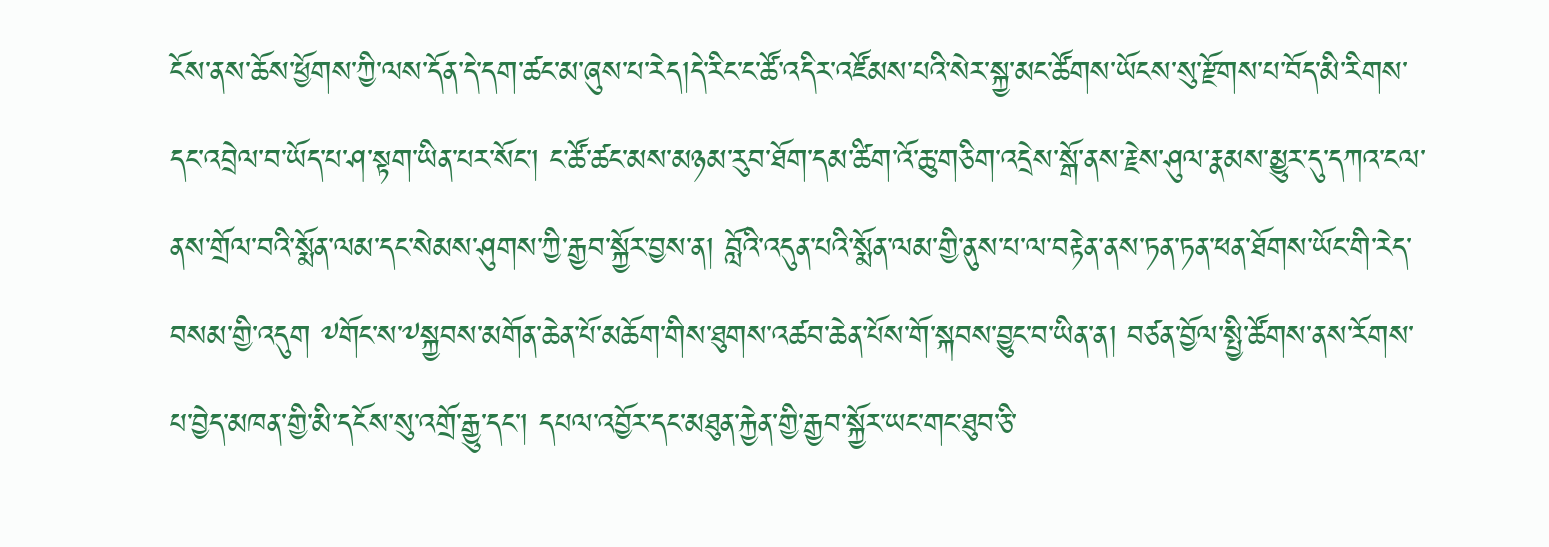ངོས་ནས་ཆོས་ཕྱོགས་ཀྱི་ལས་དོན་དེ་དག་ཚང་མ་ཞུས་པ་རེད།དེ་རིང་ང་ཚོ་འདིར་འཛོམས་པའི་སེར་སྐྱ་མང་ཚོགས་ཡོངས་སུ་རྫོགས་པ་བོད་མི་རིགས་དང་འབྲེལ་བ་ཡོད་པ་ཤ་སྟག་ཡིན་པར་སོང་། ང་ཚོ་ཚང་མས་མཉམ་རུབ་ཐོག་དམ་ཚིག་འོ་ཆུ་གཅིག་འདྲེས་སྒོ་ནས་རྗེས་ཤུལ་རྣམས་མྱུར་དུ་དཀའ་ངལ་ནས་གྲོལ་བའི་སྨོན་ལམ་དང་སེམས་ཤུགས་ཀྱི་རྒྱབ་སྐྱོར་བྱས་ན། བློའི་འདུན་པའི་སྨོན་ལམ་གྱི་ནུས་པ་ལ་བརྟེན་ནས་ཏན་ཏན་ཕན་ཐོགས་ཡོང་གི་རེད་བསམ་གྱི་འདུག ༸གོང་ས་༸སྐྱབས་མགོན་ཆེན་པོ་མཆོག་གིས་ཐུགས་འཚབ་ཆེན་པོས་གོ་སྐབས་བྱུང་བ་ཡིན་ན། བཙན་བྱོལ་སྤྱི་ཚོགས་ནས་རོགས་པ་བྱེད་མཁན་གྱི་མི་དངོས་སུ་འགྲོ་རྒྱུ་དང་། དཔལ་འབྱོར་དང་མཐུན་རྐྱེན་གྱི་རྒྱབ་སྐྱོར་ཡང་གང་ཐུབ་ཅི་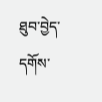ཐུབ་བྱེད་དགོས་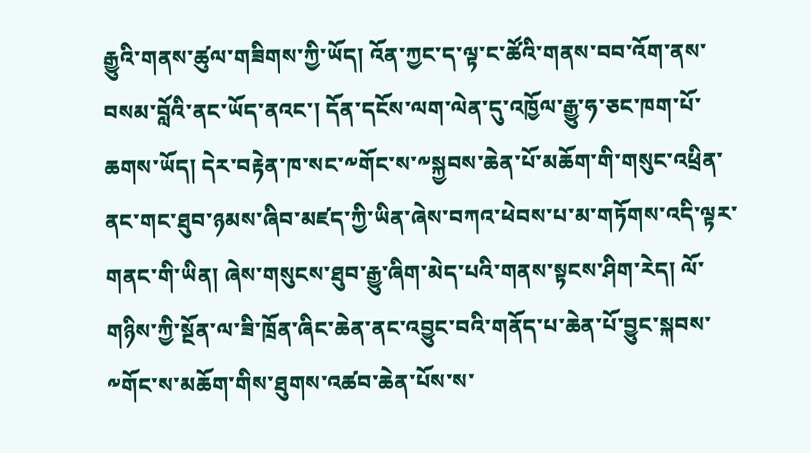རྒྱུའི་གནས་ཚུལ་གཟིགས་ཀྱི་ཡོད། འོན་ཀྱང་ད་ལྟ་ང་ཚོའི་གནས་བབ་འོག་ནས་བསམ་བློའི་ནང་ཡོད་ནའང་། དོན་དངོས་ལག་ལེན་དུ་འཁྱོལ་རྒྱུ་ཧ་ཅང་ཁག་པོ་ཆགས་ཡོད། དེར་བརྟེན་ཁ་སང་༸གོང་ས་༸སྐྱབས་ཆེན་པོ་མཆོག་གི་གསུང་འཕྲིན་ནང་གང་ཐུབ་ཉམས་ཞིབ་མཛད་ཀྱི་ཡིན་ཞེས་བཀའ་ཕེབས་པ་མ་གཏོགས་འདི་ལྟར་གནང་གི་ཡིན། ཞེས་གསུངས་ཐུབ་རྒྱུ་ཞིག་མེད་པའི་གནས་སྟངས་ཤིག་རེད། ལོ་གཉིས་ཀྱི་སྔོན་ལ་ཟི་ཁྲོན་ཞིང་ཆེན་ནང་འབྱུང་བའི་གནོད་པ་ཆེན་པོ་བྱུང་སྐབས་༸གོང་ས་མཆོག་གིས་ཐུགས་འཚབ་ཆེན་པོས་ས་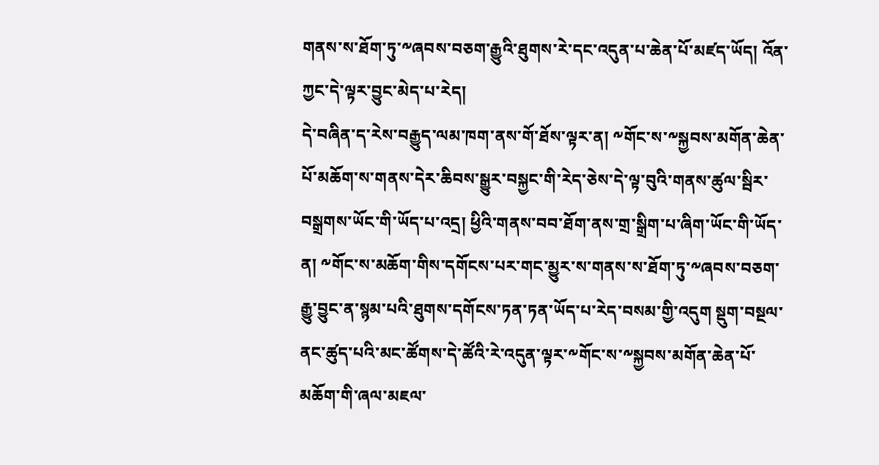གནས་ས་ཐོག་ཏུ་༸ཞབས་བཅག་རྒྱུའི་ཐུགས་རེ་དང་འདུན་པ་ཆེན་པོ་མཛད་ཡོད། འོན་ཀྱང་དེ་ལྟར་བྱུང་མེད་པ་རེད།
དེ་བཞིན་ད་རེས་བརྒྱུད་ལམ་ཁག་ནས་གོ་ཐོས་ལྟར་ན། ༸གོང་ས་༸སྐྱབས་མགོན་ཆེན་པོ་མཆོག་ས་གནས་དེར་ཆིབས་སྒྱུར་བསྐྱང་གི་རེད་ཅེས་དེ་ལྟ་བུའི་གནས་ཚུལ་སྦིར་བསྒྲགས་ཡོང་གི་ཡོད་པ་འདྲ། ཕྱིའི་གནས་བབ་ཐོག་ནས་གྲ་སྒྲིག་པ་ཞིག་ཡོང་གི་ཡོད་ན། ༸གོང་ས་མཆོག་གིས་དགོངས་པར་གང་མྱུར་ས་གནས་ས་ཐོག་ཏུ་༸ཞབས་བཅག་རྒྱུ་བྱུང་ན་སྙམ་པའི་ཐུགས་དགོངས་ཏན་ཏན་ཡོད་པ་རེད་བསམ་གྱི་འདུག སྡུག་བསྔལ་ནང་ཚུད་པའི་མང་ཚོགས་དེ་ཚོའི་རེ་འདུན་ལྟར་༸གོང་ས་༸སྐྱབས་མགོན་ཆེན་པོ་མཆོག་གི་ཞལ་མཇལ་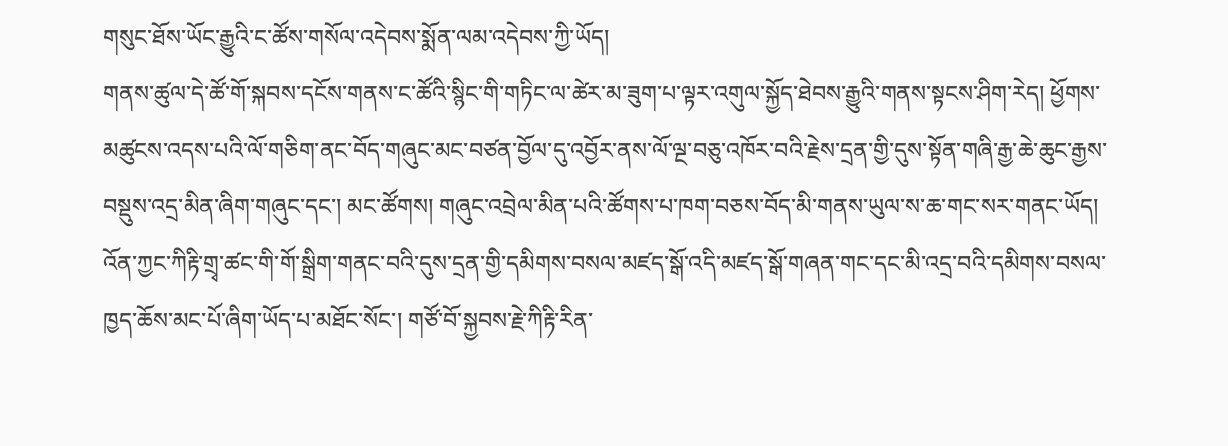གསུང་ཐོས་ཡོང་རྒྱུའི་ང་ཚོས་གསོལ་འདེབས་སྨོན་ལམ་འདེབས་ཀྱི་ཡོད།
གནས་ཚུལ་དེ་ཚོ་གོ་སྐབས་དངོས་གནས་ང་ཚོའི་སྙིང་གི་གཏིང་ལ་ཚེར་མ་ཟུག་པ་ལྟར་འགུལ་སྐྱོད་ཐེབས་རྒྱུའི་གནས་སྟངས་ཤིག་རེད། ཕྱོགས་མཚུངས་འདས་པའི་ལོ་གཅིག་ནང་བོད་གཞུང་མང་བཙན་བྱོལ་དུ་འབྱོར་ནས་ལོ་ལྔ་བཅུ་འཁོར་བའི་རྗེས་དྲན་གྱི་དུས་སྟོན་གཞི་རྒྱ་ཆེ་ཆུང་རྒྱས་བསྡུས་འདྲ་མིན་ཞིག་གཞུང་དང་། མང་ཚོགས། གཞུང་འབྲེལ་མིན་པའི་ཚོགས་པ་ཁག་བཅས་བོད་མི་གནས་ཡུལ་ས་ཆ་གང་སར་གནང་ཡོད། འོན་ཀྱང་ཀིརྟི་གྲྭ་ཚང་གི་གོ་སྒྲིག་གནང་བའི་དུས་དྲན་གྱི་དམིགས་བསལ་མཛད་སྒོ་འདི་མཛད་སྒོ་གཞན་གང་དང་མི་འདྲ་བའི་དམིགས་བསལ་ཁྱད་ཆོས་མང་པོ་ཞིག་ཡོད་པ་མཐོང་སོང་། གཙོ་བོ་སྐྱབས་རྗེ་ཀིརྟི་རིན་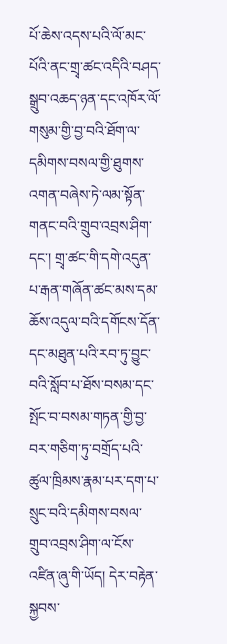པོ་ཆེས་འདས་པའི་ལོ་མང་པོའི་ནང་གྲྭ་ཚང་འདིའི་བཤད་སྒྲུབ་འཆད་ཉན་དང་འཁོར་ལོ་གསུམ་གྱི་བྱ་བའི་ཐོག་ལ་དམིགས་བསལ་གྱི་ཐུགས་འགན་བཞེས་ཏེ་ལམ་སྟོན་གནང་བའི་གྲུབ་འབྲས་ཤིག་དང་། གྲྭ་ཚང་གི་དགེ་འདུན་པ་རྒན་གཞོན་ཚང་མས་དམ་ཆོས་འདུལ་བའི་དགོངས་དོན་དང་མཐུན་པའི་རབ་ཏུ་བྱུང་བའི་སློབ་པ་ཐོས་བསམ་དང་སྤོང་བ་བསམ་གཏན་གྱི་བྱ་བར་གཅིག་ཏུ་བགྲོད་པའི་ཚུལ་ཁྲིམས་རྣམ་པར་དག་པ་སྲུང་བའི་དམིགས་བསལ་གྲུབ་འབྲས་ཤིག་ལ་ངོས་འཛིན་ཞུ་གི་ཡོད། དེར་བརྟེན་སྐྱབས་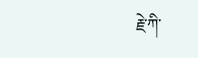རྗེ་ཀི་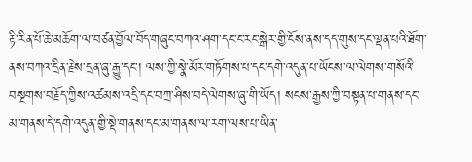རྟི་རིན་པོ་ཆེ་མཆོག་ལ་བཙན་བྱོལ་བོད་གཞུང་བཀའ་ཤག་དང་ང་རང་སྒེར་གྱི་ངོས་ནས་དད་གུས་དང་ལྡན་པའི་ཐོག་ནས་བཀའ་དྲིན་རྗེས་དྲན་ཞུ་རྒྱུ་དང་། ལས་ཀྱི་སྣེ་མོར་གཏོགས་པ་དང་དགེ་འདུན་པ་ཡོངས་ལ་ལེགས་གསོའི་བསྔགས་བརྗོད་ཀྱིས་འཚམས་འདྲི་དང་བཀྲ་ཤིས་བདེ་ལེགས་ཞུ་གི་ཡོད། སངས་རྒྱས་ཀྱི་བསྟན་པ་གནས་དང་མ་གནས་དེ་དགེ་འདུན་གྱི་སྡེ་གནས་དང་མ་གནས་ལ་རག་ལས་པ་ཡིན་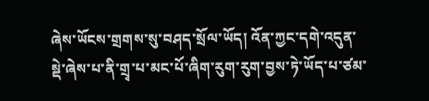ཞེས་ཡོངས་གྲགས་སུ་བཤད་སྲོལ་ཡོད། འོན་ཀྱང་དགེ་འདུན་སྡེ་ཞེས་པ་ནི་གྲྭ་པ་མང་པོ་ཞིག་རུག་རུག་བྱས་ཏེ་ཡོད་པ་ཙམ་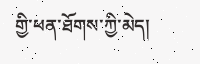གྱི་ཕན་ཐོགས་ཀྱི་མེད།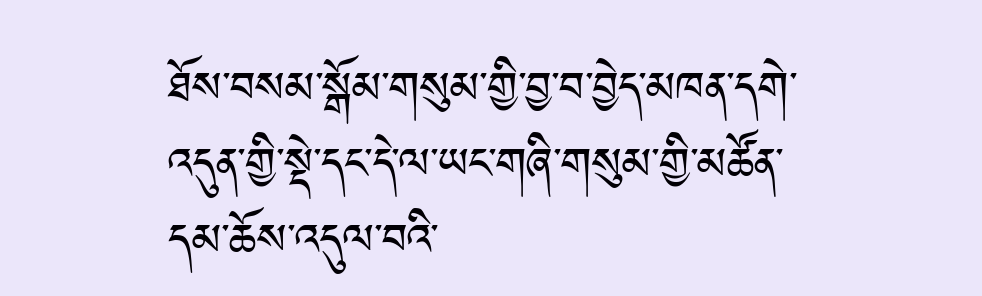ཐོས་བསམ་སྒོམ་གསུམ་གྱི་བྱ་བ་བྱེད་མཁན་དགེ་འདུན་གྱི་སྡེ་དང་དེ་ལ་ཡང་གཞི་གསུམ་གྱི་མཚོན་དམ་ཆོས་འདུལ་བའི་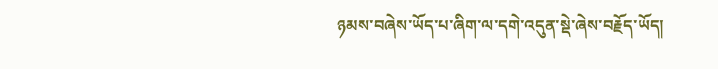ཉམས་བཞེས་ཡོད་པ་ཞིག་ལ་དགེ་འདུན་སྡེ་ཞེས་བརྗོད་ཡོད།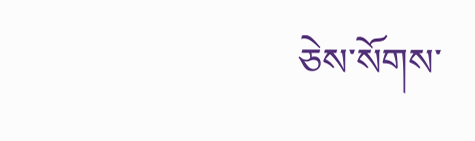ཅེས་སོགས་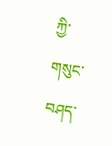ཀྱི་གསུང་བཤད་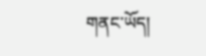གནང་ཡོད།